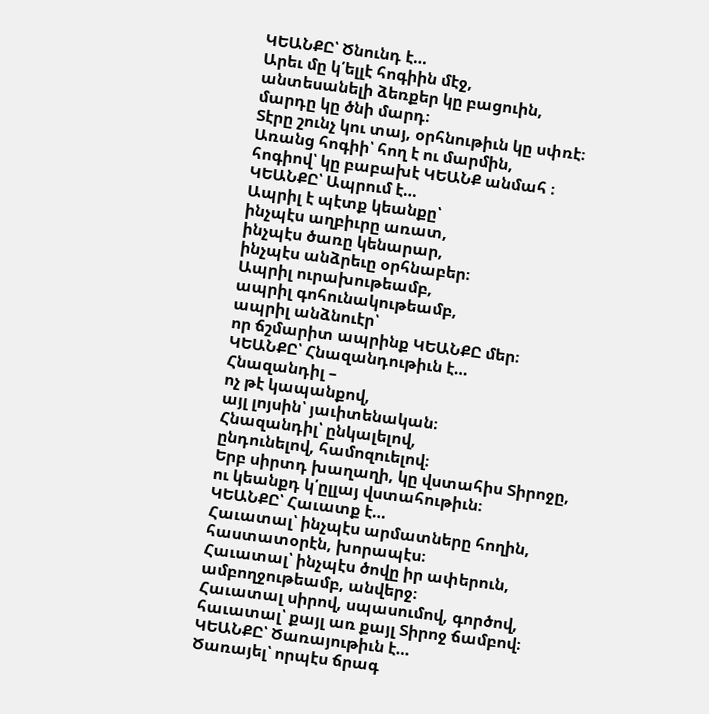ԿԵԱՆՔԸ՝ Ծնունդ է…
Արեւ մը կ՛ելլէ հոգիին մէջ,
անտեսանելի ձեռքեր կը բացուին,
մարդը կը ծնի մարդ։
Տէրը շունչ կու տայ, օրհնութիւն կը սփռէ։
Առանց հոգիի՝ հող է ու մարմին,
հոգիով՝ կը բաբախէ ԿԵԱՆՔ անմահ ։
ԿԵԱՆՔԸ՝ Ապրում է…
Ապրիլ է պէտք կեանքը՝
ինչպէս աղբիւրը առատ,
ինչպէս ծառը կենարար,
ինչպէս անձրեւը օրհնաբեր։
Ապրիլ ուրախութեամբ,
ապրիլ գոհունակութեամբ,
ապրիլ անձնուէր՝
որ ճշմարիտ ապրինք ԿԵԱՆՔԸ մեր։
ԿԵԱՆՔԸ՝ Հնազանդութիւն է…
Հնազանդիլ –
ոչ թէ կապանքով,
այլ լոյսին՝ յաւիտենական։
Հնազանդիլ՝ ընկալելով,
ընդունելով, համոզուելով։
Երբ սիրտդ խաղաղի, կը վստահիս Տիրոջը,
ու կեանքդ կ՛ըլլայ վստահութիւն։
ԿԵԱՆՔԸ՝ Հաւատք է…
Հաւատալ՝ ինչպէս արմատները հողին,
հաստատօրէն, խորապէս։
Հաւատալ՝ ինչպէս ծովը իր ափերուն,
ամբողջութեամբ, անվերջ։
Հաւատալ սիրով, սպասումով, գործով,
հաւատալ՝ քայլ առ քայլ Տիրոջ ճամբով։
ԿԵԱՆՔԸ՝ Ծառայութիւն է…
Ծառայել՝ որպէս ճրագ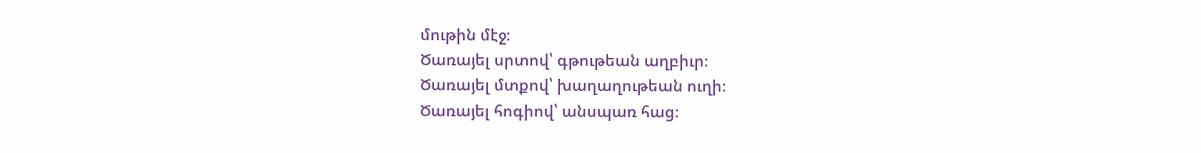մութին մէջ։
Ծառայել սրտով՝ գթութեան աղբիւր։
Ծառայել մտքով՝ խաղաղութեան ուղի։
Ծառայել հոգիով՝ անսպառ հաց։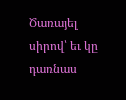Ծառայել սիրով՝ եւ կը դառնաս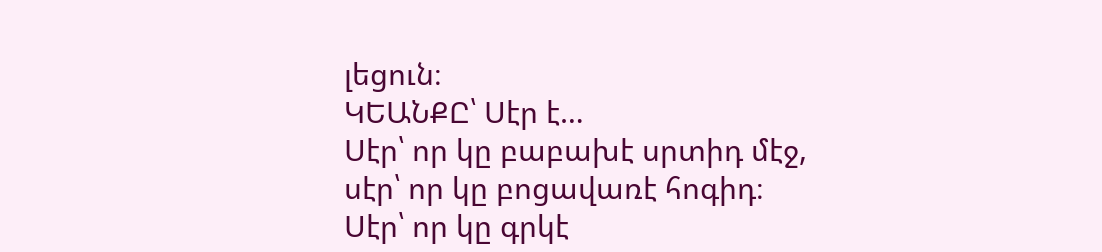լեցուն։
ԿԵԱՆՔԸ՝ Սէր է…
Սէր՝ որ կը բաբախէ սրտիդ մէջ,
սէր՝ որ կը բոցավառէ հոգիդ։
Սէր՝ որ կը գրկէ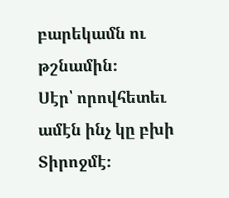բարեկամն ու թշնամին։
Սէր՝ որովհետեւ ամէն ինչ կը բխի Տիրոջմէ։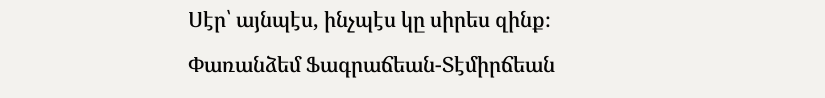Սէր՝ այնպէս, ինչպէս կը սիրես զինք։
Փառանձեմ Ֆագրաճեան-Տէմիրճեան